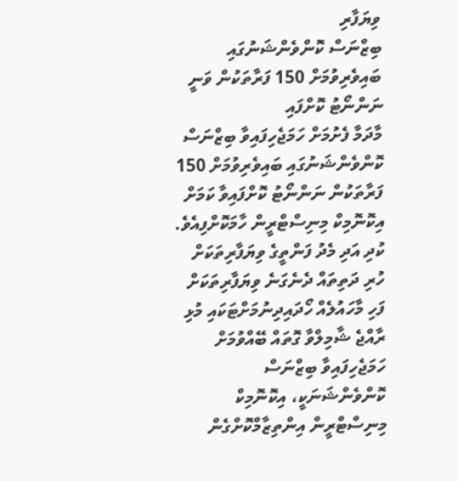ވިޔަފާރި
ބިޒްނަސް ކޮންވެންޝަނުގައި ބައިވެރިވުމަށް 150 ފަރާތަކުން ވަނީ ނަންނޯޓު ކޮށްފައި
މާދަމާ ފެށުމަށް ހަމަޖެހިފައިވާ ބިޒްނަސް ކޮންވެންޝަނުގައި ބައިވެރިވުމަށް 150 ފަރާތަކުން ނަންނޯޓު ކޮށްފައިވާ ކަމަށް އިކޮނޮމިކް މިނިސްޓްރީން ހާމަކޮށްފިއެވެ.
ކުދި އަދި މެދު ފަންތީގެ ވިޔަފާރިތަކަށް ހުރި ދަތިތައް ދެނެގަނެ ވިޔަފާރިތަކަށް ފަހި މާހައުލެއް ހޯދައިދިނުމަށްޓަކައި މުޅި ރާއްޖެ ޝާމިލްވާ ގޮތައް ބޭއްވުމަށް ހަމަޖެހިފައިވާ ބިޒްނަސް ކޮންވެންޝަނަކީ، އިކޮނޮމިކް މިނިސްޓްރީން އިންތިޒާމްކޮށްގެން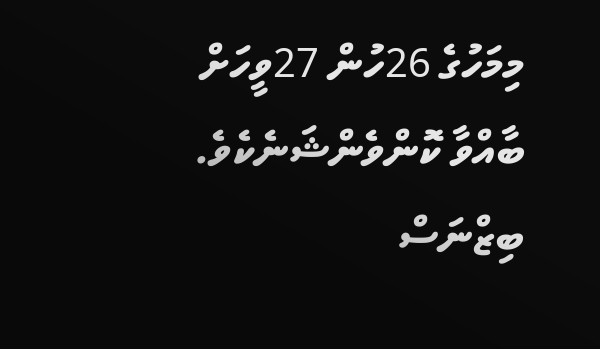މިމަހުގެ 26ހުން 27ވީހަށް ބާއްވާ ކޮންވެންޝަނެކެވެ.
ބިޒްނަސް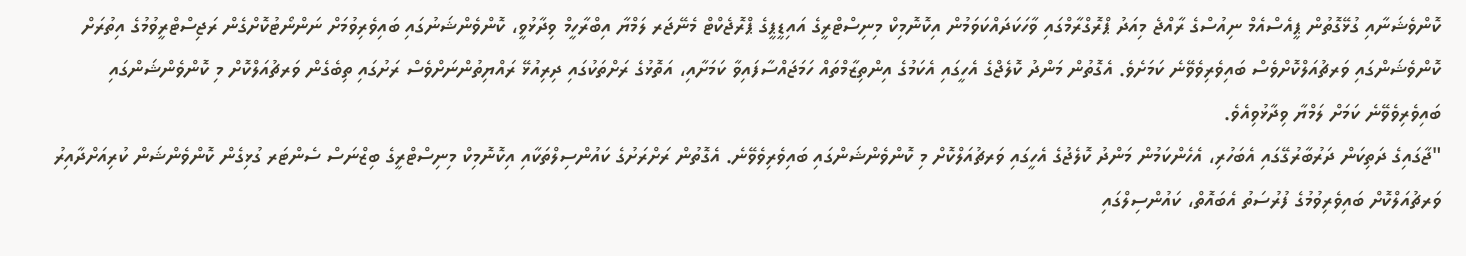ކޮންވެޝަނާއި ގުޅޭގޮތުން ޕީއެސްއެމް ނިއުސްގެ ރާއްޖެ މިއަދު ޕްރޮގްރާމްގައި ވާހަކަދައްކަވަމުން އިކޮނޮމިކް މިނިސްޓްރީގެ އައިޑީޕީގެ ޕްރޮޖެކްޓް މެނޭޖަރ ލަމްޔާ އިބްރާހީމް ވިދާޅުވީ، ކޮންވެންޝަނުގައި ބައިވެރިވުމަށް ނަންނޯޓުކޮށްގެން ރަޖިސްޓްރީވުމުގެ އިތުރަށް ކޮންވެޝަންގައި ވަރޗުއަލްކޮށްވެސް ބައިވެރިވެވޭނެ ކަމަށެވެ. އެގޮތުން މަންދު ކޮލެޖްގެ އެހީގައި އެކަމުގެ އިންތިޒާމްތައް ހަމަޖައްސާފައިވާ ކަމަށާއި، އަތޮޅުގެ ރަށްތަކުގައި ދިރިއުޅޭ ރައްޔިތުންނަށްވެސް ރަށުގައި ތިބެގެން ވަރޗުއަލްކޮށް މި ކޮންވެންޝަންގައި ބައިވެރިވެވޭނެ ކަމަށް ލަމްޔާ ވިދާޅުވިއެވެ.
"ޖާގައިގެ ދަތިކަން ދަރުބާރުގޭގައި އެބަހުރި، އެހެންކަމުން މަންދު ކޮލެޖުގެ އެހީގައި ވަރޗުއަލްކޮށް މި ކޮންވެންޝަންގައި ބައިވެރިވެވޭނެ. އެގޮތުން ރަށްރަށުގެ ކައުންސިލްތަކާއި އިކޮނޮމިކް މިނިސްޓްރީގެ ބިޒްނަސް ސެންޓަރ ގުޅިގެން ކޮންވެންޝަން ކުރިއަށްދާއިރު ވަރޗުއަލްކޮށް ބައިވެރިވުމުގެ ފުރުސަތު އެބައޮތް، ކައުންސިލްގައި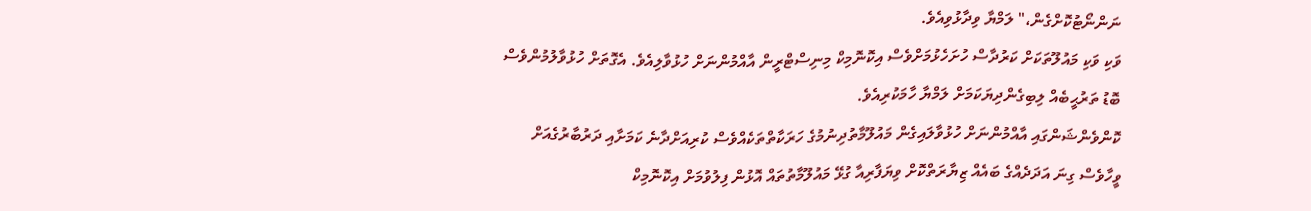ނަންނޯޓުކޮށްގެން،" ލަމްޔާ ވިދާޅުވިއެވެ.
ވަކި ވަކި މައުލޫތަކަށް ކަރުދާސް ހުށަހެޅުމަށްވެސް އިކޮނޮމިކް މިނިސްޓްރީން އާއްމުންނަށް ހުޅުވާލިއެވެ. އެގޮތަށް ހުޅުވާލުމުންވެސް ބޮޑު ތަރުޙީބެއް ލިބިގެންދިޔަކަމަށް ލަމްޔާ ހާމަކުރިއެވެ.
ކޮންވެންޝަންގައި އާއްމުންނަށް ހުޅުވާލައިގެން މައުލޫމާތުދިނުމުގެ ހަރަކާތްތަކެއްވެސް ކުރިއަށްދާނެ ކަމަށާއި ދަރުބާރުގެއަށް ވީހާވެސް ގިނަ އަދަދެއްގެ ބައެއް ޒިޔާރަތްކޮށް ވިޔަފާރިއާ ގުޅޭ މައުލޫމާތުތައް އޮޅުން ފިލުވުމަށް އިކޮނޮމިކް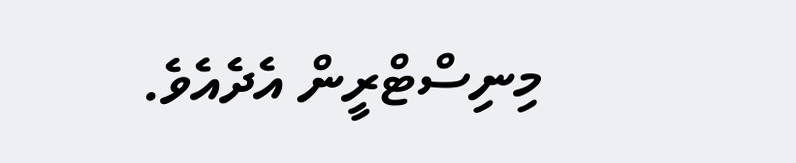މިނިސްޓްރީން އެދެއެވެ.